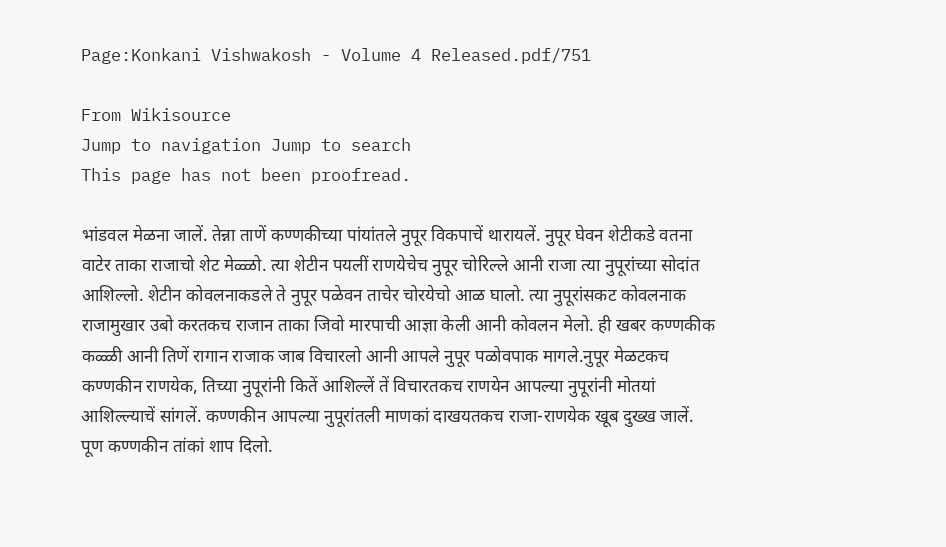Page:Konkani Vishwakosh - Volume 4 Released.pdf/751

From Wikisource
Jump to navigation Jump to search
This page has not been proofread.

भांडवल मेळना जालें. तेन्ना ताणें कण्णकीच्या पांयांतले नुपूर विकपाचें थारायलें. नुपूर घेवन शेटीकडे वतना वाटेर ताका राजाचो शेट मेळ्ळो. त्या शेटीन पयलीं राणयेचेच नुपूर चोरिल्ले आनी राजा त्या नुपूरांच्या सोदांत आशिल्लो. शेटीन कोवलनाकडले ते नुपूर पळेवन ताचेर चोरयेचो आळ घालो. त्या नुपूरांसकट कोवलनाक राजामुखार उबो करतकच राजान ताका जिवो मारपाची आज्ञा केली आनी कोवलन मेलो. ही खबर कण्णकीक कळ्ळी आनी तिणें रागान राजाक जाब विचारलो आनी आपले नुपूर पळोवपाक मागले.नुपूर मेळटकच कण्णकीन राणयेक, तिच्या नुपूरांनी कितें आशिल्लें तें विचारतकच राणयेन आपल्या नुपूरांनी मोतयां आशिल्ल्याचें सांगलें. कण्णकीन आपल्या नुपूरांतली माणकां दाखयतकच राजा-राणयेक खूब दुख्ख जालें. पूण कण्णकीन तांकां शाप दिलो.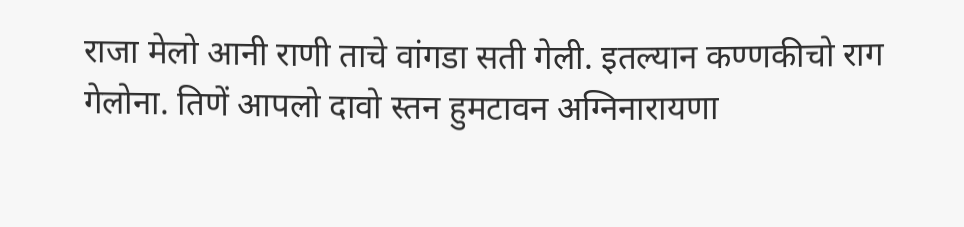राजा मेलो आनी राणी ताचे वांगडा सती गेली. इतल्यान कण्णकीचो राग गेलोना. तिणें आपलो दावो स्तन हुमटावन अग्निनारायणा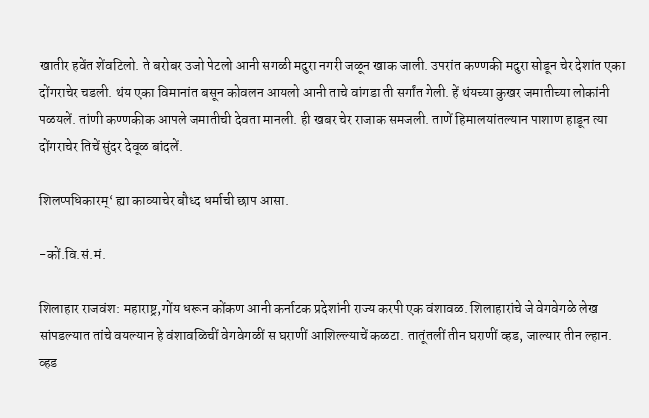खातीर हवेंत शेंवटिलो. ते बरोबर उजो पेटलो आनी सगळी मदुरा नगरी जळून खाक जाली. उपरांत कण्णकी मदुरा सोडून चेर देशांत एका दोंगराचेर चडली. थंय एका विमानांत बसून कोवलन आयलो आनी ताचे वांगडा ती सर्गांत गेली. हें थंयच्या कुखर जमातीच्या लोकांनी पळयलें. तांणी कण्णकीक आपले जमातीची देवता मानली. ही खबर चेर राजाक समजली. ताणें हिमालयांतल्यान पाशाण हाडून त्या दोंगराचेर तिचें सुंदर देवूळ बांदलें.

शिलप्पधिकारम्‘ ह्या काव्याचेर बौध्द धर्माची छाप आसा.

-कों.वि.सं.मं.

शिलाहार राजवंश: महाराष्ट्र,गोंय धरून कोंकण आनी कर्नाटक प्रदेशांनी राज्य करपी एक वंशावळ. शिलाहारांचे जे वेगवेगळे लेख सांपडल्यात तांचे वयल्यान हे वंशावळिचीं वेगवेगळीं स घराणीं आशिल्ल्याचें कळटा. तातूंतलीं तीन घराणीं व्हड, जाल्यार तीन ल्हान. व्हड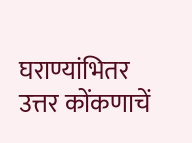घराण्यांभितर उत्तर कोंकणाचें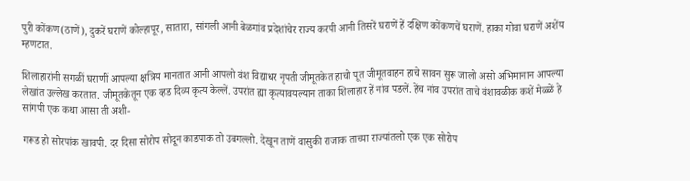पुरी कोंकण(ठाणें), दुकरें घराणें कोल्हापूर, सातारा, सांगली आनी बेळगांव प्रदेशांचेर राज्य करपी आनी तिसरें घराणें हें दक्षिण कोंकणचें घराणें. हाका गोवा घराणें अशेंय म्हणटात.

शिलाहारांनी सगळीं घराणीं आपल्या क्षत्रिय मानतात आनी आपलो वंश विद्याधर नृपती जीमूतकेत हाचो पूत जीमूतवाहन हाचे सावन सुरू जालो असो अभिमानान आपल्या लेखांत उल्लेख करतात. जीमूतकेतून एक व्हड दिव्य कृत्य केल्लें. उपरांत ह्या कृत्यावयल्यान ताका शिलाहार हें नांव पडलें. हेंच नांव उपरांत ताचे वंशावळीक कशें मेळ्ळें हे सांगपी एक कथा आसा ती अशी-

गरूड हो सोरपांक खावपी. दर दिसा सोरोप सोदून काडपाक तो उबगल्लो. देखून ताणें वासुकी राजाक ताच्या राज्यांतलो एक एक सोरोप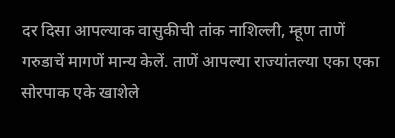दर दिसा आपल्याक वासुकीची तांक नाशिल्ली, म्हूण ताणें गरुडाचें मागणें मान्य केलें. ताणें आपल्या राज्यांतल्या एका एका सोरपाक एके खाशेले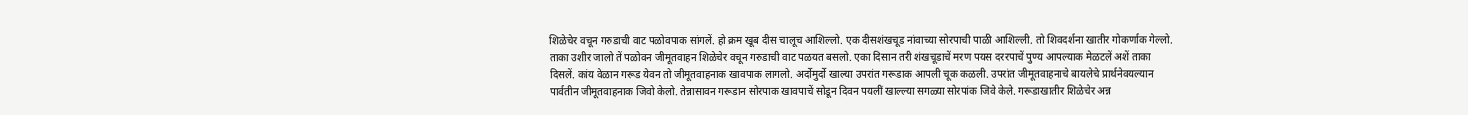शिळेचेर वचून गरुडाची वाट पळोवपाक सांगलें. हो क्रम खूब दीस चालूच आशिल्लो. एक दीसशंखचूड नांवाच्या सोरपाची पाळी आशिल्ली. तो शिवदर्शना खातीर गोकर्णाक गेल्लो. ताका उशीर जालो तें पळोवन जीमूतवाहन शिळेचेर वचून गरुडाची वाट पळयत बसलो. एका दिसान तरी शंखचूडाचें मरण पयस दररपाचें पुण्य आपल्याक मेळटलें अशें ताका दिसलें. कांय वेळान गरूड येवन तो जीमूतवाहनाक खावपाक लागलो. अर्दोमुर्दो खाल्या उपरांत गरूडाक आपली चूक कळली. उपरांत जीमूतवाहनाचे बायलेचे प्रार्थनेवयल्यान पार्वतीन जीमूतवाहनाक जिवो केलो. तेन्नासावन गरूडान सोरपाक खावपाचें सोडून दिवन पयलीं खाल्ल्या सगळ्या सोरपांक जिवे केले. गरूडाखातीर शिळेचेर अन्न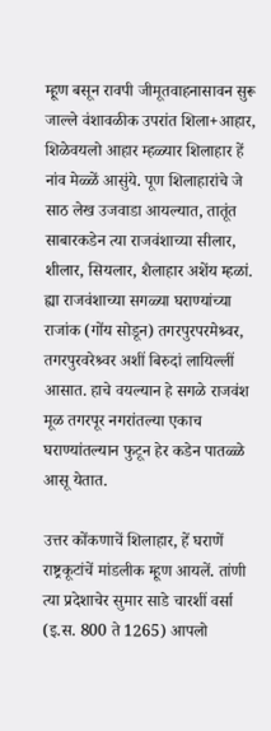म्हूण बसून रावपी जीमूतवाहनासावन सुरू जाल्ले वंशावळीक उपरांत शिला+आहार, शिळेवयलो आहार म्हळ्यार शिलाहार हें नांव मेळ्ळें आसुंये. पूण शिलाहारांचे जे साठ लेख उजवाडा आयल्यात, तातूंत साबारकडेन त्या राजवंशाच्या सीलार, शीलार, सियलार, शैलाहार अशेंय म्हळां. ह्या राजवंशाच्या सगळ्या घराण्यांच्या राजांक (गोंय सोडून) तगरपुरपरमेश्र्वर, तगरपुरवरेश्र्वर अशीं बिरुदां लायिल्लीं आसात. हाचे वयल्यान हे सगळे राजवंश मूळ तगरपूर नगरांतल्या एकाच घराण्यांतल्यान फुटून हेर कडेन पातळ्ळे आसू येतात.

उत्तर कोंकणाचें शिलाहार, हें घराणें राष्ट्रकूटांचें मांडलीक म्हूण आयलें. तांणी त्या प्रदेशाचेर सुमार साडे चारशीं वर्सा (इ.स. 800 ते 1265) आपलो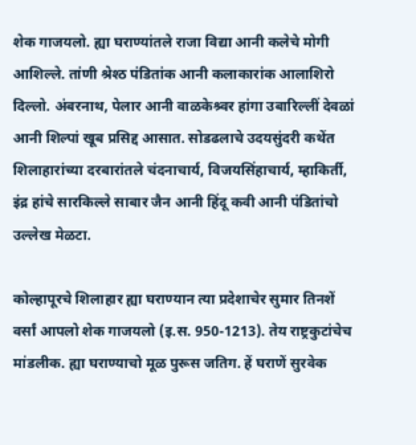शेक गाजयलो. ह्या घराण्यांतले राजा विद्या आनी कलेचे मोगी आशिल्ले. तांणी श्रेश्ठ पंडितांक आनी कलाकारांक आलाशिरो दिल्लो. अंबरनाथ, पेलार आनी वाळकेश्र्वर हांगा उबारिल्लीं देवळां आनी शिल्पां खूब प्रसिद्द आसात. सोडढलाचे उदयसुंदरी कथेंत शिलाहारांच्या दरबारांतले चंदनाचार्य, विजयसिंहाचार्य, म्हाकिर्ती, इंद्र हांचे सारकिल्ले साबार जैन आनी हिंदू कवी आनी पंडितांचो उल्लेख मेळटा.

कोल्हापूरचे शिलाहार ह्या घराण्यान त्या प्रदेशाचेर सुमार तिनशें वर्सां आपलो शेक गाजयलो (इ.स. 950-1213). तेय राष्ट्रकुटांचेच मांडलीक. ह्या घराण्याचो मूळ पुरूस जतिग. हें घराणें सुरवेक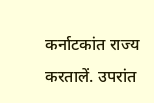कर्नाटकांत राज्य करतालें. उपरांत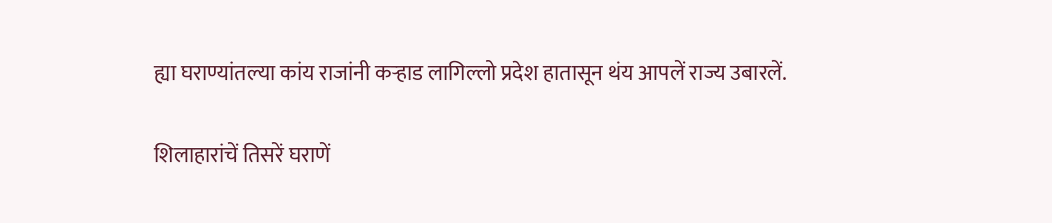ह्या घराण्यांतल्या कांय राजांनी कऱ्हाड लागिल्लो प्रदेश हातासून थंय आपलें राज्य उबारलें.

शिलाहारांचें तिसरें घराणें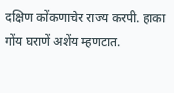दक्षिण कोंकणाचेर राज्य करपी. हाका गोंय घराणें अशेंय म्हणटात.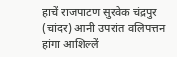हाचें राजपाटण सुरवेक चंद्रपुर (चांदर) आनी उपरांत वलिपत्तन हांगा आशिल्लें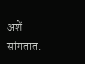अशें सांगतात.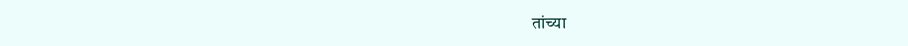तांच्या